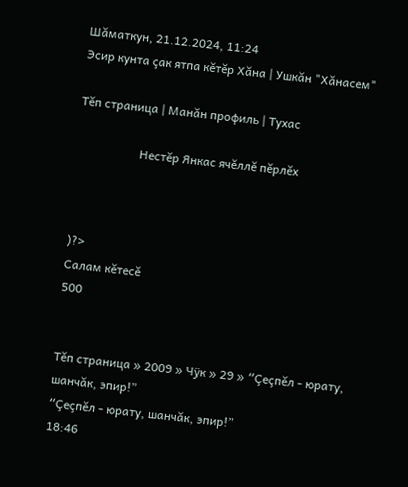Шăматкун, 21.12.2024, 11:24
Эсир кунта çак ятпа кĕтĕр Хăна | Ушкăн "Хăнасем"

Тĕп страница | Манăн профиль | Тухас

                     Нестĕр Янкас ячĕллĕ пĕрлĕх



)?>
Салам кĕтесĕ
500


Тĕп страница » 2009 » Чÿк » 29 » “Çеçпĕл - юрату, шанчăк, эпир!”
“Çеçпĕл - юрату, шанчăк, эпир!”
18:46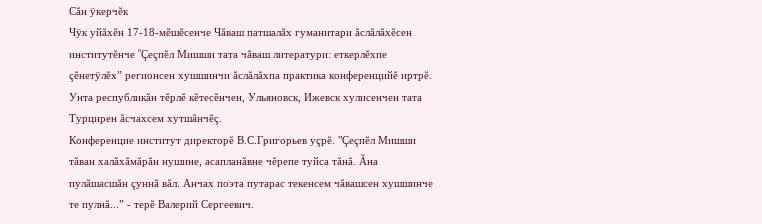Сăн ÿкерчĕк
Чÿк уйăхĕн 17-18-мĕшĕсенче Чăваш патшалăх гуманитари ăслăлăхĕсен институтĕнче "Çеçпĕл Мишши тата чăваш литератури: еткерлĕхпе çĕнетÿлĕх” регионсен хушшинчи ăслăлăхпа практика конференцийĕ иртрĕ. Унта республикăн тĕрлĕ кĕтесĕнчен, Ульяновск, Ижевск хулисенчен тата Турцирен ăсчахсем хутшăнчĕç.
Конференцие институт директорĕ В.С.Григорьев уçрĕ. "Çеçпĕл Мишши тăван халăхăмăрăн нушине, асапланăвне чĕрепе туйса тăнă. Ăна пулăшасшăн çуннă вăл. Анчах поэта путарас текенсем чăвашсен хушшинче те пулнă...” - терĕ Валерий Сергеевич.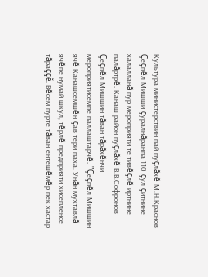Культура министерствин пай пуçлăхĕ М.Н.Краснов Çеçпĕл Мишши çуралнăранпа 110 çул çитнине халалланă пур мероприяти те тивĕçлĕ иртнине палăртрĕ. Канаш район пуçлăхĕ В.В.Софронов Çеçпĕл Мишшин тăван тăрăхĕнчи мероприятисемпе паллаштарчĕ. "Çеçпĕл Мишшин ячĕ Канашсемшĕн çав тери паха. Унăн мухтавлă ячĕпе нумай шкул, тĕрлĕ предприяти хисепленсе тăраççĕ. Вĕсем пурте тăван ентешĕмĕр пек хастар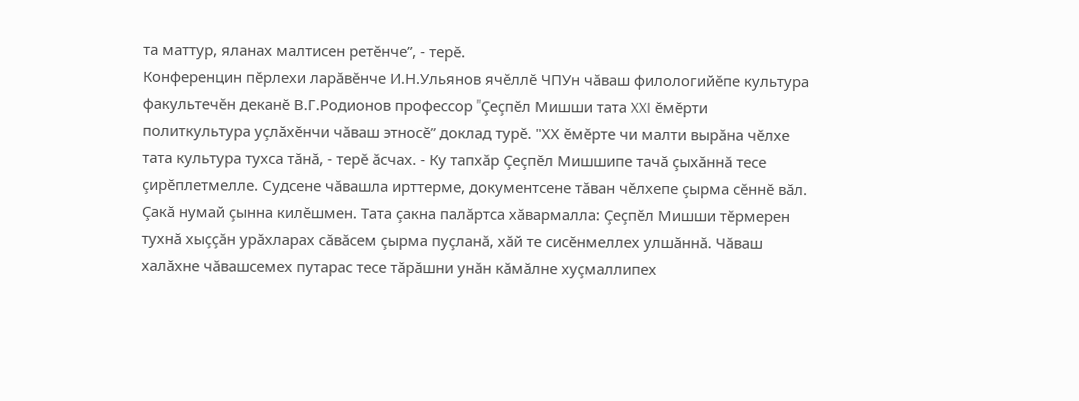та маттур, яланах малтисен ретĕнче”, - терĕ.
Конференцин пĕрлехи ларăвĕнче И.Н.Ульянов ячĕллĕ ЧПУн чăваш филологийĕпе культура факультечĕн деканĕ В.Г.Родионов профессор "Çеçпĕл Мишши тата XXI ĕмĕрти политкультура уçлăхĕнчи чăваш этносĕ” доклад турĕ. "ХХ ĕмĕрте чи малти вырăна чĕлхе тата культура тухса тăнă, - терĕ ăсчах. - Ку тапхăр Çеçпĕл Мишшипе тачă çыхăннă тесе çирĕплетмелле. Судсене чăвашла ирттерме, документсене тăван чĕлхепе çырма сĕннĕ вăл. Çакă нумай çынна килĕшмен. Тата çакна палăртса хăвармалла: Çеçпĕл Мишши тĕрмерен тухнă хыççăн урăхларах сăвăсем çырма пуçланă, хăй те сисĕнмеллех улшăннă. Чăваш халăхне чăвашсемех путарас тесе тăрăшни унăн кăмăлне хуçмаллипех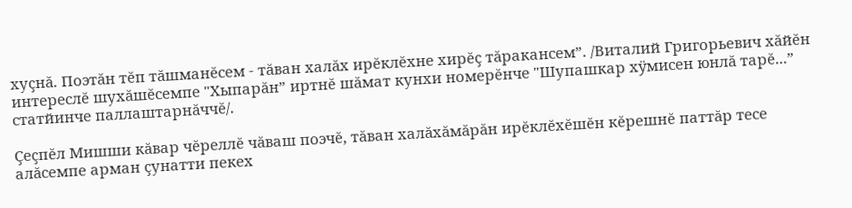хуçнă. Поэтăн тĕп тăшманĕсем - тăван халăх ирĕклĕхне хирĕç тăракансем”. /Виталий Григорьевич хăйĕн интереслĕ шухăшĕсемпе "Хыпарăн” иртнĕ шăмат кунхи номерĕнче "Шупашкар хÿмисен юнлă тарĕ...” статйинче паллаштарнăччĕ/.

Çеçпĕл Мишши кăвар чĕреллĕ чăваш поэчĕ, тăван халăхăмăрăн ирĕклĕхĕшĕн кĕрешнĕ паттăр тесе алăсемпе арман çунатти пекех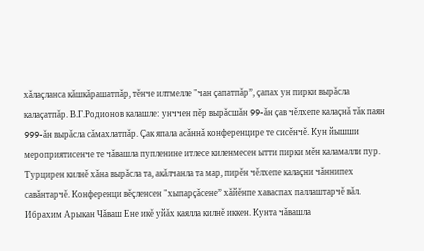хăлаçланса кăшкăрашатпăр, тĕнче илтмелле "чан çапатпăр”, çапах ун пирки вырăсла калаçатпăр. В.Г.Родионов калашле: унччен пĕр вырăсшăн 99-ăн çав чĕлхепе калаçнă тăк паян 999-ăн вырăсла сăмахлатпăр. Çак япала асăннă конференцире те сисĕнчĕ. Кун йышши мероприятисенче те чăвашла пупленине итлесе киленмесен ытти пирки мĕн каламалли пур. Турцирен килнĕ хăна вырăсла та, акăлчанла та мар, пирĕн чĕлхепе калаçни чăннипех савăнтарчĕ. Конференци вĕçленсен "хыпарçăсене” хăйĕнпе хаваспах паллаштарчĕ вăл. Ибрахим Арыкан Чăваш Ене икĕ уйăх каялла килнĕ иккен. Кунта чăвашла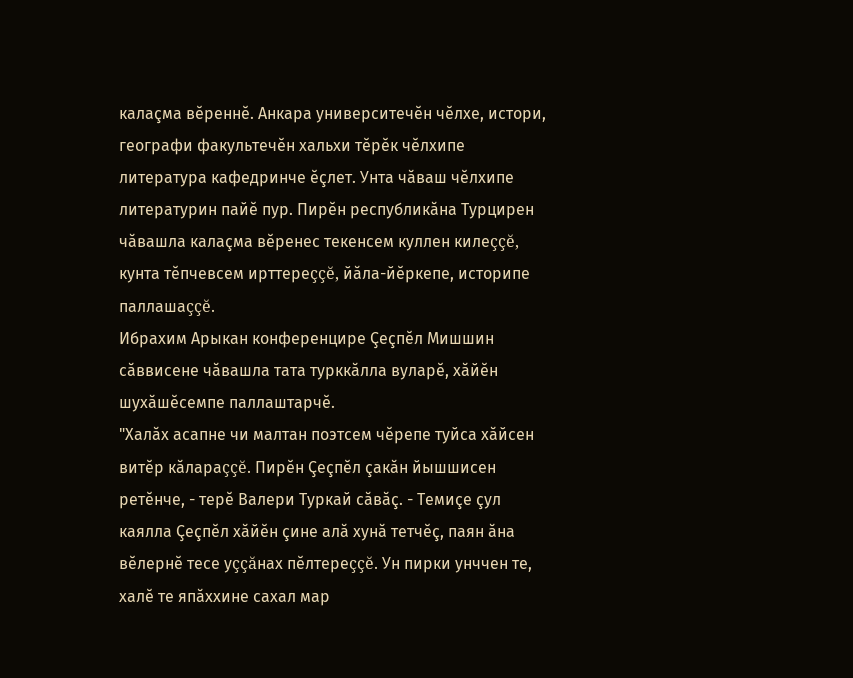калаçма вĕреннĕ. Анкара университечĕн чĕлхе, истори, географи факультечĕн хальхи тĕрĕк чĕлхипе литература кафедринче ĕçлет. Унта чăваш чĕлхипе литературин пайĕ пур. Пирĕн республикăна Турцирен чăвашла калаçма вĕренес текенсем куллен килеççĕ, кунта тĕпчевсем ирттереççĕ, йăла-йĕркепе, историпе паллашаççĕ.
Ибрахим Арыкан конференцире Çеçпĕл Мишшин сăввисене чăвашла тата турккăлла вуларĕ, хăйĕн шухăшĕсемпе паллаштарчĕ.
"Халăх асапне чи малтан поэтсем чĕрепе туйса хăйсен витĕр кăлараççĕ. Пирĕн Çеçпĕл çакăн йышшисен ретĕнче, - терĕ Валери Туркай сăвăç. - Темиçе çул каялла Çеçпĕл хăйĕн çине алă хунă тетчĕç, паян ăна вĕлернĕ тесе уççăнах пĕлтереççĕ. Ун пирки унччен те, халĕ те япăххине сахал мар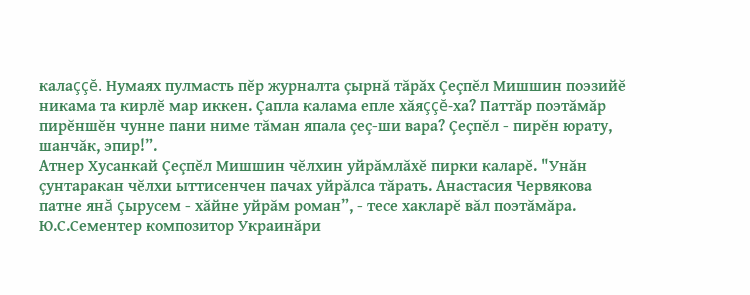калаççĕ. Нумаях пулмасть пĕр журналта çырнă тăрăх Çеçпĕл Мишшин поэзийĕ никама та кирлĕ мар иккен. Çапла калама епле хăяççĕ-ха? Паттăр поэтăмăр пирĕншĕн чунне пани ниме тăман япала çеç-ши вара? Çеçпĕл - пирĕн юрату, шанчăк, эпир!”.
Атнер Хусанкай Çеçпĕл Мишшин чĕлхин уйрăмлăхĕ пирки каларĕ. "Унăн çунтаракан чĕлхи ыттисенчен пачах уйрăлса тăрать. Анастасия Червякова патне янă çырусем - хăйне уйрăм роман”, - тесе хакларĕ вăл поэтăмăра.
Ю.С.Сементер композитор Украинăри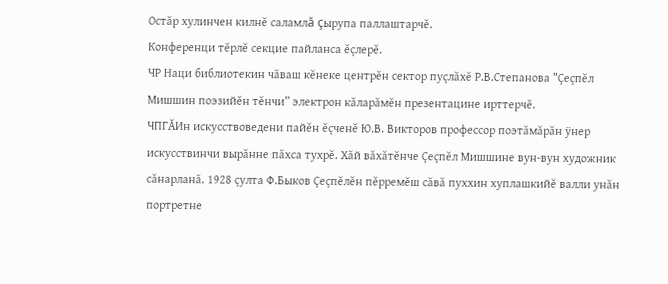Остăр хулинчен килнĕ саламлă çырупа паллаштарчĕ.
Конференци тĕрлĕ секцие пайланса ĕçлерĕ.
ЧР Наци библиотекин чăваш кĕнеке центрĕн сектор пуçлăхĕ Р.В.Степанова "Çеçпĕл Мишшин поэзийĕн тĕнчи” электрон кăларăмĕн презентацине ирттерчĕ.
ЧПГĂИн искусствоведени пайĕн ĕçченĕ Ю.В. Викторов профессор поэтăмăрăн ÿнер искусствинчи вырăнне пăхса тухрĕ. Хăй вăхăтĕнче Çеçпĕл Мишшине вун-вун художник сăнарланă. 1928 çулта Ф.Быков Çеçпĕлĕн пĕрремĕш сăвă пуххин хуплашкийĕ валли унăн портретне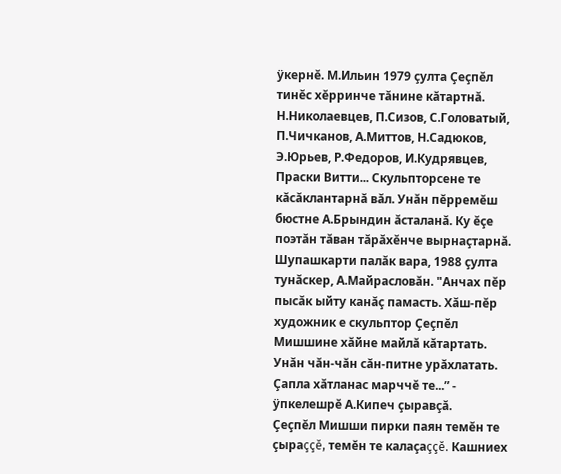ÿкернĕ. М.Ильин 1979 çулта Çеçпĕл тинĕс хĕрринче тăнине кăтартнă. Н.Николаевцев, П.Сизов, С.Головатый, П.Чичканов, А.Миттов, Н.Садюков, Э.Юрьев, Р.Федоров, И.Кудрявцев, Праски Витти... Скульпторсене те кăсăклантарнă вăл. Унăн пĕрремĕш бюстне А.Брындин ăсталанă. Ку ĕçе поэтăн тăван тăрăхĕнче вырнаçтарнă. Шупашкарти палăк вара, 1988 çулта тунăскер, А.Майрасловăн. "Анчах пĕр пысăк ыйту канăç памасть. Хăш-пĕр художник е скульптор Çеçпĕл Мишшине хăйне майлă кăтартать. Унăн чăн-чăн сăн-питне урăхлатать. Çапла хăтланас марччĕ те...” - ÿпкелешрĕ А.Кипеч çыравçă.
Çеçпĕл Мишши пирки паян темĕн те çыраççĕ, темĕн те калаçаççĕ. Кашниех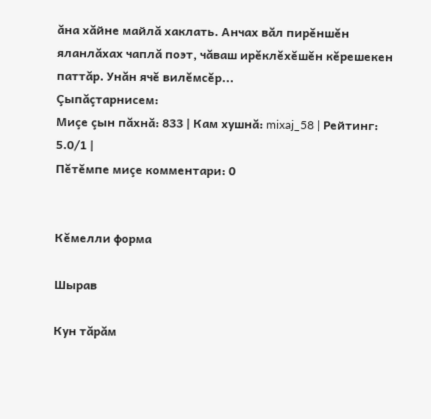ăна хăйне майлă хаклать. Анчах вăл пирĕншĕн яланлăхах чаплă поэт, чăваш ирĕклĕхĕшĕн кĕрешекен паттăр. Унăн ячĕ вилĕмсĕр...
Çыпăçтарнисем:
Миçе çын пăхнă: 833 | Кам хушнă: mixaj_58 | Рейтинг: 5.0/1 |
Пĕтĕмпе миçе комментари: 0


Кĕмелли форма

Шырав

Кун тăрăм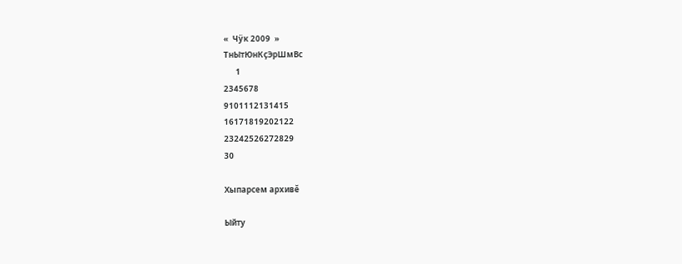«  Чÿк 2009  »
ТнЫтЮнКçЭрШмВс
      1
2345678
9101112131415
16171819202122
23242526272829
30

Хыпарсем архивĕ

Ыйту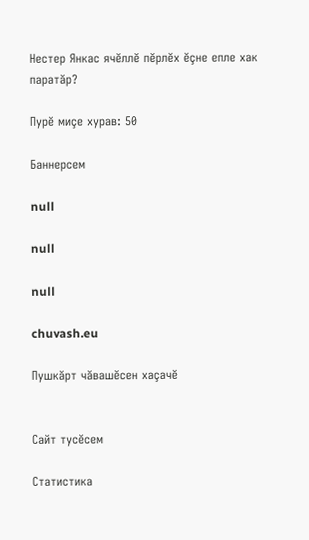Нестер Янкас ячĕллĕ пĕрлĕх ĕçне епле хак паратăр?

Пурĕ миçе хурав: 50

Баннерсем

null

null

null

chuvash.eu

Пушкăрт чăвашĕсен хаçачĕ


Сайт тусĕсем

Статистика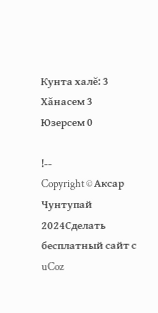Кунта халĕ: 3
Хăнасем 3
Юзерсем 0

!--
Copyright © Аксар Чунтупай 2024Сделать бесплатный сайт с uCoz